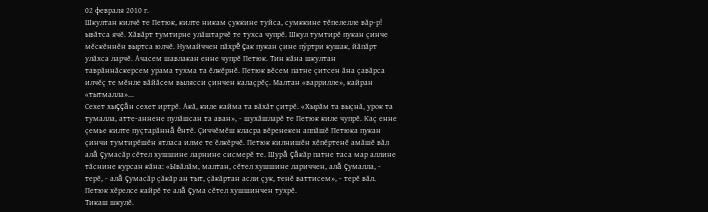02 февраля 2010 г.
Шкултан килчĕ те Петюк, килте никам çуккине туйса, сумккине тĕпелелле вăр-р! ывăтса ячĕ. Хăвăрт тумтирне улăштарчĕ те тухса чупрĕ. Шкул тумтирĕ пукан çинче мĕскĕннĕн выртса юлчĕ. Нумайччен пăхрĕ çак пукан çине пÿртри кушак, йăпăрт улăхса ларчĕ. Ачасем шавлакан енне чупрĕ Петюк. Тин кăна шкултан таврăннăскерсем урама тухма та ĕлкĕрнĕ. Петюк вĕсем патне çитсен ăна çавăрса илчĕç те мĕнле вăйăсем вылясси çинчен калаçрĕç. Малтан «варрилле», кайран «тытмалла»...
Сехет хыççăн сехет иртрĕ. Акă, киле кайма та вăхăт çитрĕ. «Хырăм та выçнă, урок та тумалла, атте-аннене пулăшсан та аван», - шухăшларĕ те Петюк киле чупрĕ. Каç енне çемье килте пуçтарăннă ĕнтĕ. Çиччĕмĕш класра вĕренекен аппăшĕ Петюка пукан çинчи тумтирĕшĕн ятласа илме те ĕлкĕрчĕ. Петюк килнишĕн хĕпĕртенĕ амăшĕ вăл алă çумасăр сĕтел хушшине ларнине сисмерĕ те. Шурă çăкăр патне таса мар аллине тăснине курсан кăна: «Ывăлăм, малтан, сĕтел хушшине лариччен, алă çумалла, - терĕ, - алă çумасăр çăкăр ан тыт, çăкăртан асли çук, тенĕ ваттисем», - терĕ вăл. Петюк хĕрелсе кайрĕ те алă çума сĕтел хушшинчен тухрĕ.
Тикаш шкулĕ.